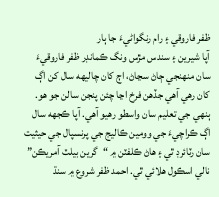ظفر فاروقي ۽ رام رنگواڻيءَ جا ٻار
آپا شيرين ۽ سندس مڙس ونگ ڪمانڊر ظفر فاروقيءَ سان منهنجي ڄاڻ سڃاڻ، اڄ کان چاليهه سال کن اڳ کان رهي آهي جڏهن فرخ اڃا چئن پنجن سالن جو هو. ٻنهي جي تعليم سان واسطو رهيو آهي. آپا ڪجهه سال اڳ ڪراچيءَ جي وومين ڪاليج جي پرنسپال جي حيثيت سان رٽائرڊ ٿي ۽ هاڻ ڪلفٽن ۾ “گرين بيلٽ آمريڪن” نالي اسڪول هلائي ٿي. احمد ظفر شروع ۾ سنڌ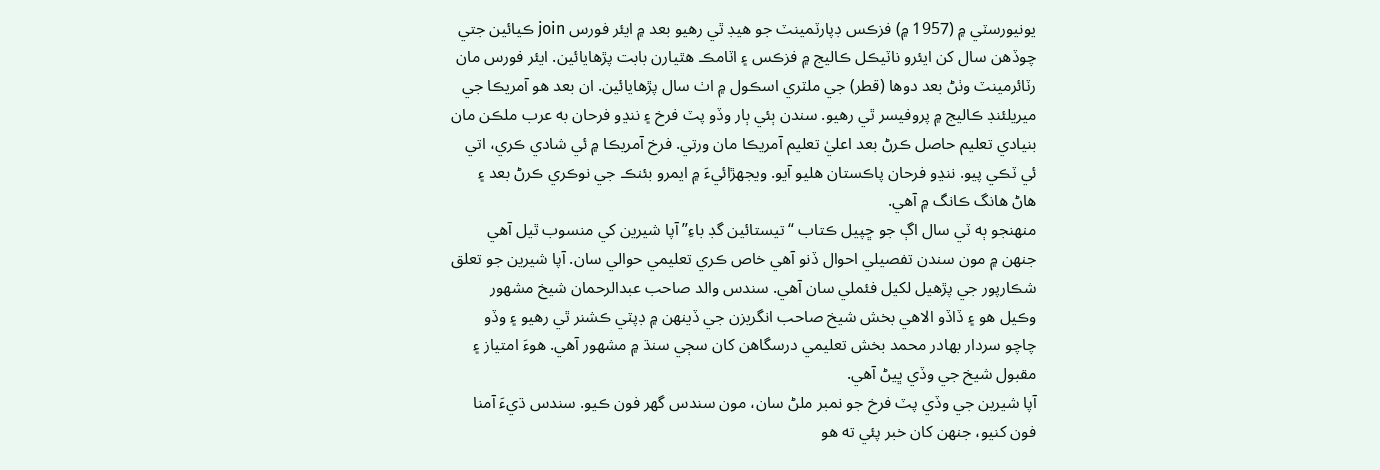يونيورسٽي ۾ (1957 ۾) فزڪس ڊپارٽمينٽ جو هيڊ ٿي رهيو بعد ۾ ايئر فورس join ڪيائين جتي چوڏهن سال کن ايئرو ناٽيڪل ڪاليج ۾ فزڪس ۽ اٽامڪ هٿيارن بابت پڙهايائين. ايئر فورس مان رٽائرمينٽ وٺڻ بعد دوها (قطر) جي ملٽري اسڪول ۾ اٺ سال پڙهايائين. ان بعد هو آمريڪا جي ميريلئنڊ ڪاليج ۾ پروفيسر ٿي رهيو. سندن ٻئي ٻار وڏو پٽ فرخ ۽ ننڍو فرحان به عرب ملڪن مان بنيادي تعليم حاصل ڪرڻ بعد اعليٰ تعليم آمريڪا مان ورتي. فرخ آمريڪا ۾ ئي شادي ڪري، اتي ئي ٽڪي پيو. ننڍو فرحان پاڪستان هليو آيو. ويجهڙائيءَ ۾ ايمرو بئنڪ جي نوڪري ڪرڻ بعد ۽ هاڻ هانگ ڪانگ ۾ آهي.
منهنجو ٻه ٽي سال اڳ جو ڇپيل ڪتاب “تيستائين گڊ باءِ” آپا شيرين کي منسوب ٿيل آهي جنهن ۾ مون سندن تفصيلي احوال ڏنو آهي خاص ڪري تعليمي حوالي سان. آپا شيرين جو تعلق شڪارپور جي پڙهيل لکيل فئملي سان آهي. سندس والد صاحب عبدالرحمان شيخ مشهور وڪيل هو ۽ ڏاڏو الاهي بخش شيخ صاحب انگريزن جي ڏينهن ۾ ڊپٽي ڪشنر ٿي رهيو ۽ وڏو چاچو سردار بهادر محمد بخش تعليمي درسگاهن کان سڄي سنڌ ۾ مشهور آهي. هوءَ امتياز ۽ مقبول شيخ جي وڏي ڀيڻ آهي.
آپا شيرين جي وڏي پٽ فرخ جو نمبر ملڻ سان، مون سندس گهر فون ڪيو. سندس ڌيءَ آمنا فون کنيو، جنهن کان خبر پئي ته هو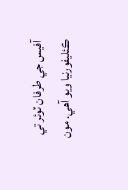آفيس جي طرفان ٽوئر تي ڪئليفورنيا ويو آهي. مون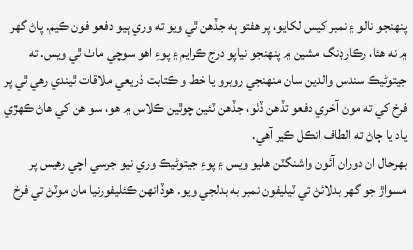پنهنجو نالو ۽ نمبر کيس لکايو، پر هفتو ٻه جڏهن ٿي ويو ته وري ٻيو دفعو فون ڪيم. پاڻ گهر ۾ نه هئا، رڪارڊنگ مشين ۾ پنهنجو نياپو درج ڪرايم ۽ پوءِ اهو سوچي ماٺ ٿي ويس. ته جيتوڻيڪ سندس والدين سان منهنجي روبرو يا خط و ڪتابت ذريعي ملاقات ٿيندي رهي ٿي پر فرخ کي ته مون آخري دفعو تڏهن ڏٺو، جڏهن ٽئين چوٿين ڪلاس ۾ هو، سو هن کي هاڻ ڪهڙي ياد يا ڄاڻ ته الطاف انڪل ڪير آهي.
بهرحال ان دوران آئون واشنگٽن هليو ويس ۽ پوءِ جيتوڻيڪ وري نيو جرسي اچي رهيس پر مسواڙ جو گهر بدلائڻ تي ٽيليفون نمبر به بدلجي ويو. هوڏانهن ڪئليفورنيا مان موٽڻ تي فرخ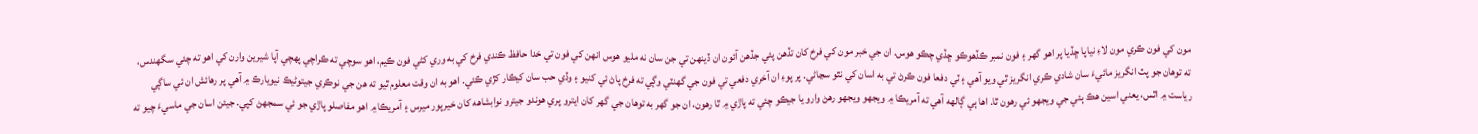مون کي فون ڪري مون لاءِ نياپا ڇڏيا پر اهو گهر ۽ فون نمبر ڪڏهوڪو ڇڏي چڪو هوس. ان جي خبر مون کي فرخ کان تڏهن پئي جڏهن آئون ان ڏينهن تي جن سان نه مليو هوس انهن کي فون تي خدا حافظ ڪندي فرخ کي به وري کڻي فون ڪيم، اهو سوچي ته ڪراچي پهچي آپا شيرين وارن کي اهو ته چئي سگهندس، ته توهان جو پٽ انگريز مائيءَ سان شادي ڪري انگريز ٿي ويو آهي ۽ ٽي دفعا فون ڪرڻ تي به اسان کي نٿو سڃاڻي. پر پوءِ ان آخري دفعي تي فون جي گهنٽي وڳي ته فرخ پاڻ ئي کنيو ۽ وڏي حب سان کيڪار کڙي ڪئي. اهو به ان وقت معلوم ٿيو ته هن جي نوڪري جيتوڻيڪ نيويارڪ ۾ آهي پر رهائش ان ئي ساڳي رياست ۾ اٿس، يعني اسين هڪ ٻئي جي ويجهو ئي رهون ٿا. اها ٻي ڳالهه آهي ته آمريڪا ۾ ويجهو ويجهو رهڻ وارو يا جيڪو چئي ته پاڙي ۾ ٿا رهون، ان جو گهر به توهان جي گهر کان ايترو پري هوندو جيترو نوابشاهه کان خيرپور ميرس ۽ آمريڪا ۾ اهو مفاصلو پاڙي جو ئي سمجهڻ کپي. جيئن اسان جي ماسيءَ چيو ته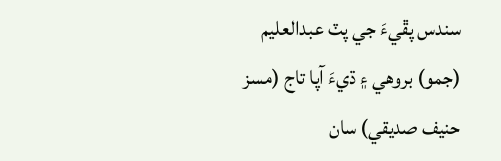سندس پڦيءَ جي پٽ عبدالعليم (جمو) بروهي ۽ ڌيءَ آپا تاج (مسز حنيف صديقي) سان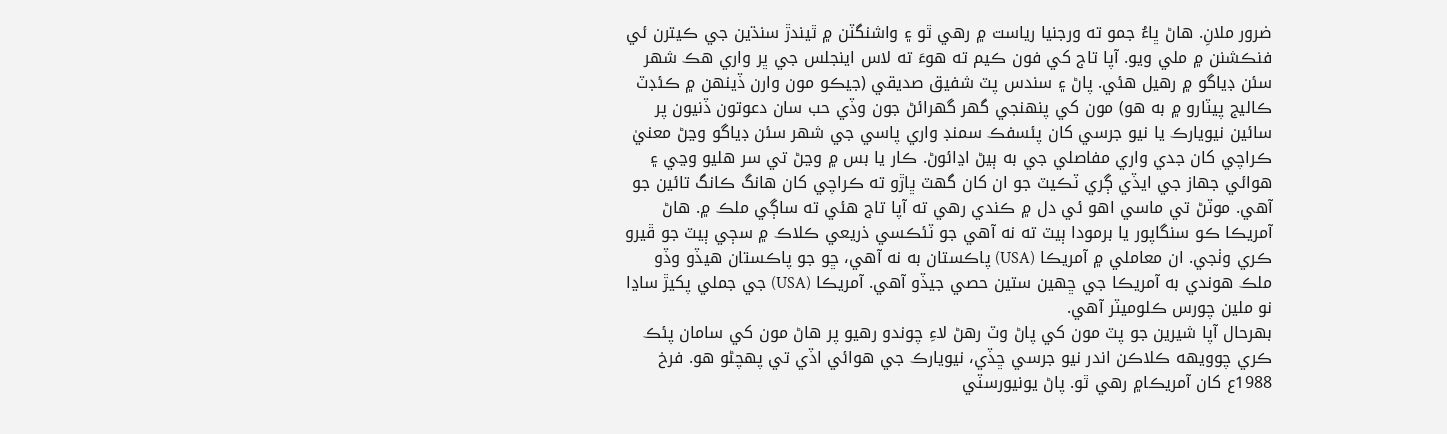ضرور ملانِ. هاڻ ڀاءُ جمو ته ورجنيا رياست ۾ رهي ٿو ۽ واشنگٽن ۾ ٿيندڙ سنڌين جي ڪيترن ئي فنڪشنن ۾ ملي ويو. آپا تاج کي فون ڪيم ته هوءَ ته لاس اينجلس جي ڀر واري هڪ شهر سئن ڊياگو ۾ رهيل هئي. پاڻ ۽ سندس پٽ شفيق صديقي (جيڪو مون وارن ڏينهن ۾ ڪئڊٽ ڪاليج پيٽارو ۾ به هو) مون کي پنهنجي گهر گهرائڻ جون وڏي حب سان دعوتون ڏنيون پر سائين نيويارڪ يا نيو جرسي کان پئسفڪ سمنڊ واري پاسي جي شهر سئن ڊياگو وڃڻ معنيٰ ڪراچي کان جدي واري مفاصلي جي به ٻيڻ اڍائوڻ. ڪار يا بس ۾ وڃڻ تي سر هليو وڃي ۽ هوائي جهاز جي ايڏي ڳري ٽڪيٽ جو ان کان گهٽ ڀاڙو ته ڪراچي کان هانگ ڪانگ تائين جو آهي. موٽڻ تي ماسي اهو ئي دل ۾ ڪندي رهي ته آپا تاج هئي ته ساڳي ملڪ ۾. هاڻ آمريڪا ڪو سنگاپور يا برمودا ٻيٽ ته نه آهي جو ٽئڪسي ذريعي ڪلاڪ ۾ سڄي ٻيٽ جو ڦيرو ڪري وٺجي. ان معاملي ۾ آمريڪا (USA) پاڪستان به نه آهي، ڇو جو پاڪستان هيڏو وڏو ملڪ هوندي به آمريڪا جي ڇهين ستين حصي جيڏو آهي. آمريڪا (USA) جي جملي پکيڙ ساڍا نو ملين چورس ڪلوميٽر آهي.
بهرحال آپا شيرين جو پٽ مون کي پاڻ وٽ رهڻ لاءِ چوندو رهيو پر هاڻ مون کي سامان پئڪ ڪري چوويهه ڪلاڪن اندر نيو جرسي ڇڏي، نيويارڪ جي هوائي اڏي تي پهچڻو هو. فرخ 1988ع کان آمريڪا۾ رهي ٿو. پاڻ يونيورسٽي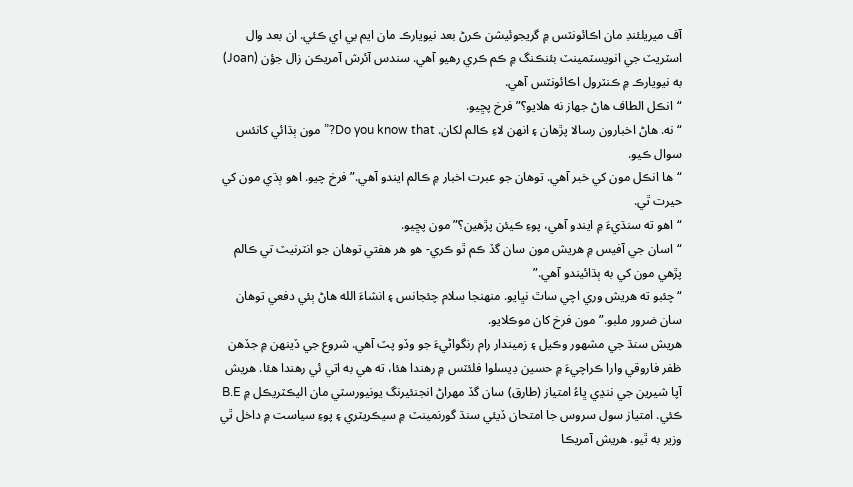آف ميريلئنڊ مان اڪائونٽس ۾ گريجوئيشن ڪرڻ بعد نيويارڪ مان ايم بي اي ڪئي. ان بعد وال اسٽريٽ جي انويسٽمينٽ بئنڪنگ ۾ ڪم ڪري رهيو آهي. سندس آئرش آمريڪن زال جؤن (Joan) به نيويارڪ ۾ ڪنٽرول اڪائونٽس آهي.
“انڪل الطاف هاڻ جهاز نه هلايو؟” فرخ پڇيو.
“نه. هاڻ اخبارون رسالا پڙهان ۽ انهن لاءِ ڪالم لکان. Do you know that?” مون ٻڌائي کانئس سوال ڪيو.
“ها انڪل مون کي خبر آهي. توهان جو عبرت اخبار ۾ ڪالم ايندو آهي.” فرخ چيو. اهو ٻڌي مون کي حيرت ٿي.
“اهو ته سنڌيءَ ۾ ايندو آهي، پوءِ ڪيئن پڙهين؟” مون پڇيو.
“اسان جي آفيس ۾ هريش مون سان گڏ ڪم ٿو ڪري- هو هر هفتي توهان جو انٽرنيٽ تي ڪالم پڙهي مون کي به ٻڌائيندو آهي.”
“چئبو ته هريش وري اچي ساٿ نڀايو. منهنجا سلام چئجانس ۽ انشاءَ الله هاڻ ٻئي دفعي توهان سان ضرور ملبو.” مون فرخ کان موڪلايو.
هريش سنڌ جي مشهور وڪيل ۽ زميندار رام رنگواڻيءَ جو وڏو پٽ آهي. شروع جي ڏينهن ۾ جڏهن ظفر فاروقي وارا ڪراچيءَ ۾ حسين ڊيسلوا فلئٽس ۾ رهندا هئا، ته هي به اتي ئي رهندا هئا. هريش آپا شيرين جي ننڍي ڀاءُ امتياز (طارق) سان گڏ مهراڻ انجنئيرنگ يونيورسٽي مان اليڪٽريڪل ۾ B.E ڪئي. امتياز سول سروس جا امتحان ڏيئي سنڌ گورنمينٽ ۾ سيڪريٽري ۽ پوءِ سياست ۾ داخل ٿي وزير به ٿيو. هريش آمريڪا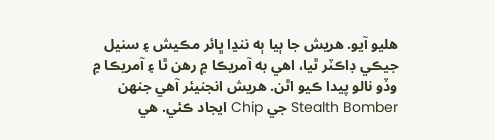هليو آيو. هريش جا ٻيا ٻه ننڍا ڀائر مڪيش ۽ سنيل جيڪي ڊاڪٽر ٿيا، اهي به آمريڪا ۾ رهن ٿا ۽ آمريڪا ۾ وڏو نالو پيدا ڪيو اٿن. هريش انجنيئر آهي جنهن Stealth Bomber جي Chip ايجاد ڪئي. هي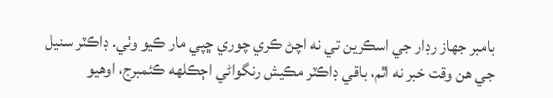بامبر جهاز رڊار جي اسڪرين تي نه اچڻ ڪري چوري ڇپي مار ڪيو وٺي. ڊاڪٽر سنيل جي هن وقت خبر نه اٿم، باقي ڊاڪٽر مڪيش رنگواڻي اڄڪلهه ڪئمبرج، اوهيو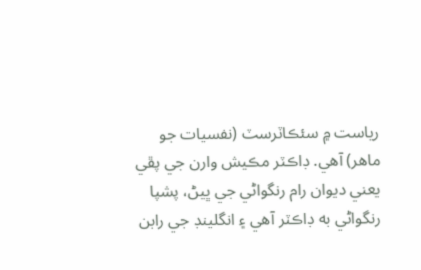رياست ۾ سئڪاٽرسٽ (نفسيات جو ماهر) آهي. ڊاڪٽر مڪيش وارن جي پڦي يعني ديوان رام رنگواڻي جي ڀيڻ، پشپا رنگواڻي به ڊاڪٽر آهي ۽ انگلينڊ جي رابن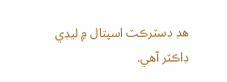هڊ ڊسٽرڪٽ اسپتال ۾ ليڊي ڊاڪٽر آهي.